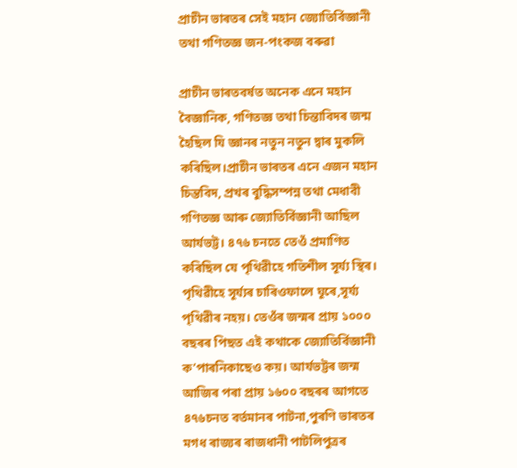প্ৰাচীন ভাৰতৰ সেই মহান জ্যোতিৰ্বিজ্ঞানী তথা গণিতজ্ঞ জন-পংকজ বৰুৱা

প্ৰাচীন ভাৰতবৰ্ষত অনেক এনে মহান বৈজ্ঞানিক, গণিতজ্ঞ তথা চিন্তাবিদৰ জন্ম হৈছিল যি জ্ঞানৰ নতুন নতুন দ্বাৰ মুকলি কৰিছিল।প্ৰাচীন ভাৰতৰ এনে এজন মহান চিন্তবিদ, প্ৰখৰ বুদ্ধিসম্পন্ন তথা মেধাবী গণিতজ্ঞ আৰু জ্যোতিৰ্বিজ্ঞানী আছিল আৰ্যভট্ট। ৪৭৬ চনতে তেওঁ প্ৰমাণিত কৰিছিল যে পৃথিৱীহে গতিশীল সূৰ্য্য স্থিৰ। পৃথিৱীহে সূৰ্য্যৰ চাৰিওফালে ঘূৰে,সূৰ্য্য পৃথিৱীৰ নহয়। তেওঁৰ জন্মৰ প্ৰায় ১০০০ বছৰৰ পিছত এই কথাকে জ্যোতিৰ্বিজ্ঞানী ক’পাৰনিকাছেও কয়। আৰ্যভট্টৰ জন্ম আজিৰ পৰা প্ৰায় ১৬০০ বছৰৰ আগতে  ৪৭৬চনত বৰ্তমানৰ পাটনা,পুৰণি ভাৰতৰ মগধ ৰাজ্যৰ ৰাজধানী পাটলিপুত্ৰৰ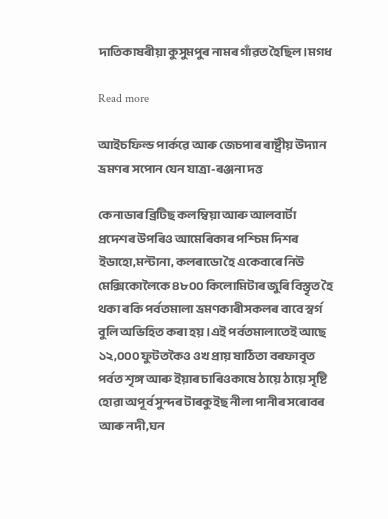দাতিকাষৰীয়া কুসুমপুৰ নামৰ গাঁৱত হৈছিল।মগধ

Read more

আইচফিল্ড পাৰ্কৱে আৰু জেচপাৰ ৰাষ্ট্ৰীয় উদ্যান ভ্ৰমণৰ সপোন যেন যাত্ৰা-ৰঞ্জনা দত্ত

কেনাডাৰ ব্ৰিটিছ কলম্বিয়া আৰু আলবাৰ্টা প্ৰদেশৰ উপৰিও আমেৰিকাৰ পশ্চিম দিশৰ ইডাহো,মন্টানা, কলৰাডো হৈ একেবাৰে নিউ মেক্সিকোলৈকে ৪৮০০ কিলোমিটাৰ জুৰি বিস্তৃত হৈ থকা ৰকি পৰ্বতমালা ভ্ৰমণকাৰীসকলৰ বাবে স্বৰ্গ বুলি অভিহিত কৰা হয়।এই পৰ্বতমালাতেই আছে ১২,০০০ ফুটতকৈও ওখ প্ৰায় ষাঠিতা বৰফাবৃত পৰ্বত শৃঙ্গ আৰু ইয়াৰ চাৰিওকাষে ঠায়ে ঠায়ে সৃষ্টি হোৱা অপূৰ্ব সুন্দৰ টাৰকুইছ নীলা পানীৰ সৰোবৰ আৰু নদী,ঘন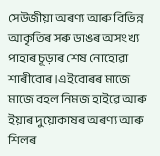সেউজীয়া অৰণ্য আৰু বিভিন্ন আকৃতিৰ সৰু ডাঙৰ অসংখ্য পাহাৰ চূড়াৰ শেষ নোহোৱা শাৰীবোৰ।এইবোৰৰ মাজে মাজে বহল নিমজ হাইৱে আৰু ইয়াৰ দুয়োকাষৰ অৰণ্য আৰু শিলৰ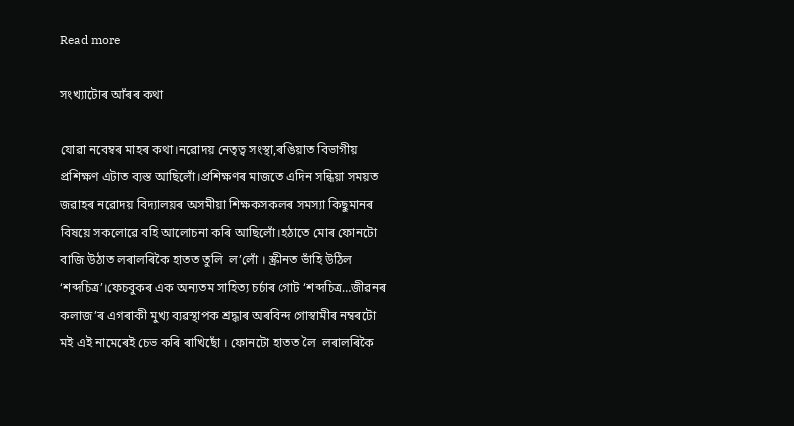Read more

সংখ্যাটোৰ আঁৰৰ কথা

যোৱা নবেম্বৰ মাহৰ কথা।নৱোদয় নেতৃত্ব সংস্থা,ৰঙিয়াত বিভাগীয় প্ৰশিক্ষণ এটাত ব্যস্ত আছিলোঁ।প্ৰশিক্ষণৰ মাজতে এদিন সন্ধিয়া সময়ত জৱাহৰ নৱোদয় বিদ্যালয়ৰ অসমীয়া শিক্ষকসকলৰ সমস্যা কিছুমানৰ বিষয়ে সকলোৱে বহি আলোচনা কৰি আছিলোঁ।হঠাতে মোৰ ফোনটো বাজি উঠাত লৰালৰিকৈ হাতত তুলি  ল’লোঁ । স্ক্ৰীনত ভাঁহি উঠিল ‘শব্দচিত্ৰ’।ফেচবুকৰ এক অন্যতম সাহিত্য চৰ্চাৰ গোট ‘শব্দচিত্ৰ…জীৱনৰ কলাজ’ৰ এগৰাকী মুখ্য ব্যৱস্থাপক শ্ৰদ্ধাৰ অৰবিন্দ গোস্বামীৰ নম্বৰটো মই এই নামেৰেই চেভ কৰি ৰাখিছোঁ । ফোনটো হাতত‌ লৈ  লৰালৰিকৈ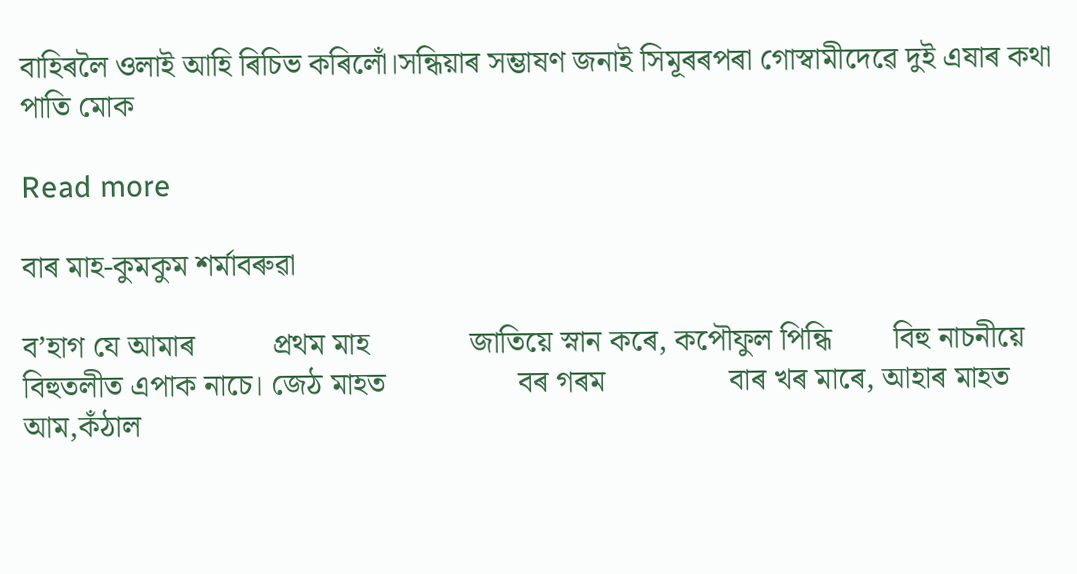বাহিৰলৈ ওলাই আহি ৰিচিভ কৰিলোঁ।সন্ধিয়াৰ সম্ভাষণ জনাই সিমূৰৰপৰা গোস্বামীদেৱে দুই এষাৰ কথা পাতি মোক

Read more

বাৰ মাহ-কুমকুম শৰ্মাবৰুৱা

ব’হাগ যে আমাৰ          প্ৰথম মাহ             জাতিয়ে স্নান কৰে, কপৌফুল পিন্ধি        বিহু নাচনীয়ে          বিহুতলীত এপাক নাচে। জেঠ মাহত                 বৰ গৰম                বাৰ খৰ মাৰে, আহাৰ মাহত             আম,কঁঠাল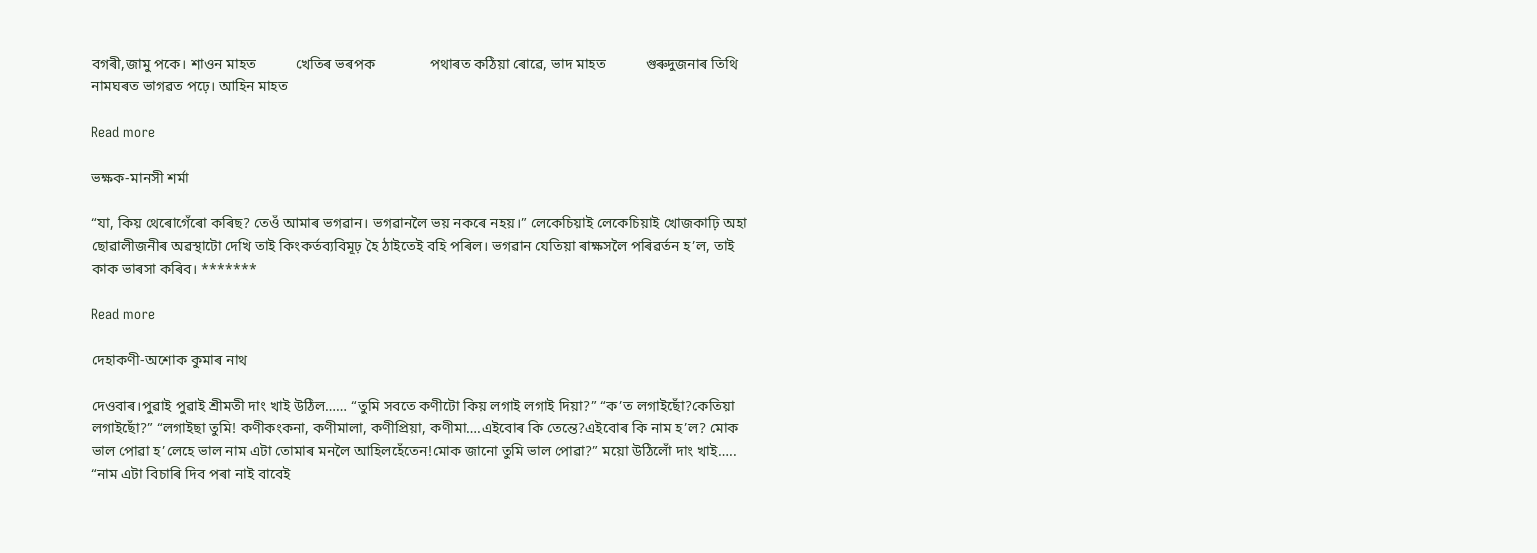বগৰী,জামু পকে। শাওন মাহত           খেতিৰ ভৰপক               পথাৰত কঠিয়া ৰোৱে, ভাদ মাহত           গুৰুদুজনাৰ তিথি              নামঘৰত ভাগৱত পঢ়ে। আহিন মাহত

Read more

ভক্ষক-মানসী শৰ্মা

“যা, কিয় থেৰোগেঁৰো কৰিছ? তেওঁ আমাৰ ভগৱান। ভগৱানলৈ ভয় নকৰে নহয়।” লেকেচিয়াই লেকেচিয়াই খোজকাঢ়ি অহা ছোৱালীজনীৰ অৱস্থাটো দেখি তাই কিংকৰ্তব্যবিমূঢ় হৈ ঠাইতেই বহি পৰিল। ভগৱান যেতিয়া ৰাক্ষসলৈ পৰিৱৰ্তন হ’ল, তাই কাক ভাৰসা কৰিব। *******

Read more

দেহাকণী-অশোক কুমাৰ নাথ

দেওবাৰ।পুৱাই পুৱাই শ্ৰীমতী দাং খাই উঠিল…… “তুমি সবতে কণীটো কিয় লগাই লগাই দিয়া?” “ক’ত লগাইছোঁ?কেতিয়া লগাইছোঁ?” “লগাইছা তুমি! কণীকংকনা, কণীমালা, কণীপ্ৰিয়া, কণীমা….এইবোৰ কি তেন্তে?এইবোৰ কি নাম হ’ল? মোক ভাল পোৱা হ’লেহে ভাল নাম এটা তোমাৰ মনলৈ আহিলহেঁতেন!মোক জানো তুমি ভাল পোৱা?” ময়ো উঠিলোঁ দাং খাই….. “নাম এটা বিচাৰি দিব পৰা নাই বাবেই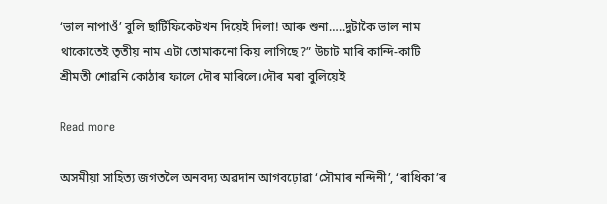‘ভাল নাপাওঁ’ বুলি ছাৰ্টিফিকেটখন দিয়েই দিলা! আৰু শুনা…..দুটাকৈ ভাল নাম থাকোতেই তৃতীয় নাম এটা তোমাকনো কিয় লাগিছে?” উচাট মাৰি কান্দি-কাটি শ্ৰীমতী শোৱনি কোঠাৰ ফালে দৌৰ মাৰিলে।দৌৰ মৰা বুলিয়েই

Read more

অসমীয়া সাহিত্য জগতলৈ অনবদ্য অৱদান আগবঢ়োৱা ‘সৌমাৰ নন্দিনী’, ‘ৰাধিকা’ৰ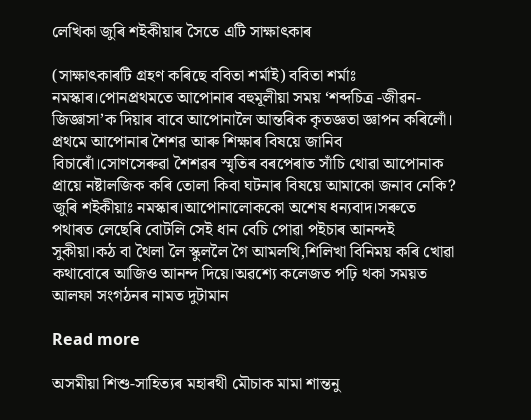লেখিকা জুৰি শইকীয়াৰ সৈতে এটি সাক্ষাৎকাৰ

(সাক্ষাৎকাৰটি গ্ৰহণ কৰিছে ববিতা শৰ্মাই) ববিতা শৰ্মাঃ নমস্কাৰ।পোনপ্ৰথমতে আপোনাৰ বহুমূলীয়া সময় ‘শব্দচিত্ৰ -জীৱন-জিজ্ঞাসা’ক দিয়াৰ বাবে আপোনালৈ আন্তৰিক কৃতজ্ঞতা জ্ঞাপন কৰিলোঁ। প্ৰথমে আপোনাৰ শৈশৱ আৰু শিক্ষাৰ বিষয়ে জানিব বিচাৰোঁ।সোণসেৰুৱা শৈশৱৰ স্মৃতিৰ বৰপেৰাত সাঁচি থোৱা আপোনাক প্ৰায়ে নষ্টালজিক কৰি তোলা কিবা ঘটনাৰ বিষয়ে আমাকো জনাব নেকি? জুৰি শইকীয়াঃ নমস্কাৰ।আপোনালোককো অশেষ ধন্যবাদ।সৰুতে পথাৰত লেছেৰি বোটলি সেই ধান বেচি পোৱা পইচাৰ আনন্দই সুকীয়া।কঠ বা থৈলা লৈ স্কুললৈ গৈ আমলখি,শিলিখা বিনিময় কৰি খোৱা কথাবোৰে আজিও আনন্দ দিয়ে।অৱশ্যে কলেজত পঢ়ি থকা সময়ত আলফা সংগঠনৰ নামত দুটামান

Read more

অসমীয়া শিশু-সাহিত্যৰ মহাৰথী মৌচাক মামা শান্তনু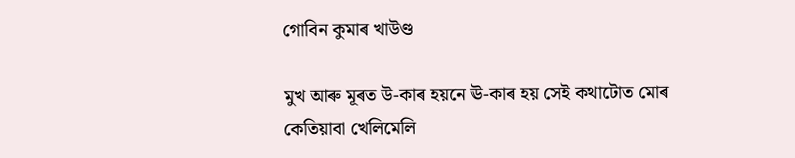গোবিন কুমাৰ খাউণ্ড

মুখ আৰু মূৰত উ-কাৰ হয়নে ঊ-কাৰ হয় সেই কথাটোত মোৰ  কেতিয়াবা খেলিমেলি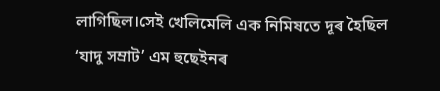লাগিছিল।সেই খেলিমেলি এক নিমিষতে দূৰ হৈছিল ‘যাদু সম্ৰাট’ এম হুছেইনৰ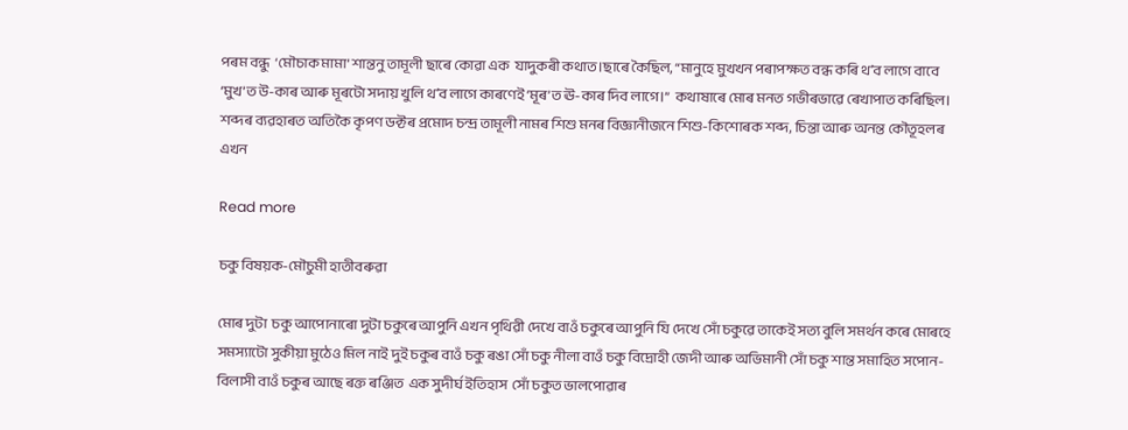পৰম বন্ধু  ‘মৌচাক মামা’ শান্তনু তামূলী ছাৰে কোৱা এক  যাদুকৰী কথাত।ছাৰে কৈছিল, “মানুহে মুখখন পৰাপক্ষত বন্ধ কৰি থʼব লাগে বাবে  ‘মুখ’ত উ-কাৰ আৰু মূৰটো সদায় খুলি থʼব লাগে কাৰণেই ‘মূৰ’ত ঊ-কাৰ দিব লাগে।”  কথাষাৰে মোৰ মনত গভীৰভাৱে ৰেখাপাত কৰিছিল। শব্দৰ ব্যৱহাৰত অতিকৈ কৃপণ ডক্টৰ প্ৰমোদ চন্দ্ৰ তামূলী নামৰ শিশু মনৰ বিজ্ঞানীজনে শিশু-কিশোৰক শব্দ, চিন্তা আৰু অনন্ত কৌতূহলৰ এখন

Read more

চকু বিষয়ক-মৌচুমী হাতীবৰুৱা

মোৰ দুটা  চকু আপোনাৰো দুটা চকুৰে আপুনি এখন পৃথিৱী দেখে বাওঁ চকুৰে আপুনি যি দেখে সোঁ চকুৱে তাকেই সত্য বুলি সমৰ্থন কৰে মোৰহে সমস্যাটো সুকীয়া মুঠেও মিল নাই দুই চকুৰ বাওঁ চকু ৰঙা সোঁ চকু নীলা বাওঁ চকু বিদ্ৰোহী জেদী আৰু অভিমানী সোঁ চকু শান্ত সমাহিত সপোন-বিলাসী বাওঁ চকুৰ আছে ৰক্ত ৰঞ্জিত  এক সুদীৰ্ঘ ইতিহাস  সোঁ চকুত ভালপোৱাৰ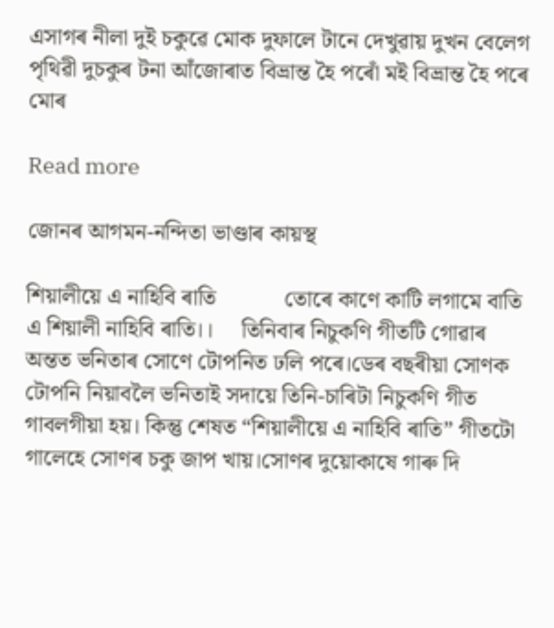এসাগৰ নীলা দুই চকুৱে মোক দুফালে টানে দেখুৱায় দুখন বেলেগ পৃথিৱী দুচকুৰ টনা আঁজোৰাত বিভ্ৰান্ত হৈ পৰোঁ মই বিভ্ৰান্ত হৈ পৰে মোৰ

Read more

জোনৰ আগমন-নন্দিতা ভাণ্ডাৰ কায়স্থ

শিয়ালীয়ে এ নাহিবি ৰাতি            তোৰে কাণে কাটি লগামে বাতি                 এ শিয়ালী নাহিবি ৰাতি।।     তিনিবাৰ নিচুকণি গীতটি গোৱাৰ অন্তত ভনিতাৰ সোণে টোপনিত ঢলি পৰে।ডেৰ বছৰীয়া সোণক টোপনি নিয়াবলৈ ভনিতাই সদায়ে তিনি-চাৰিটা নিচুকণি গীত গাবলগীয়া হয়। কিন্তু শেষত “শিয়ালীয়ে এ নাহিবি ৰাতি” গীতটো গালেহে সোণৰ চকু জাপ খায়।সোণৰ দুয়োকাষে গাৰু দি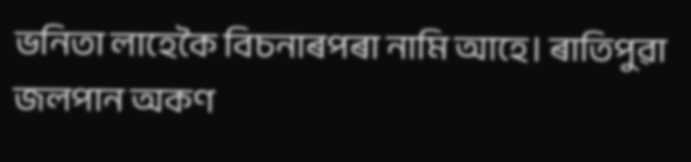ভনিতা লাহেকৈ বিচনাৰপৰা নামি আহে। ৰাতিপুৱা জলপান অকণ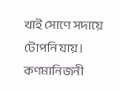খাই সোণে সদায়ে টোপনি যায়। কণমানিজনী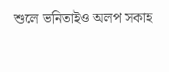শুলে ভনিতাইও অলপ সকাহ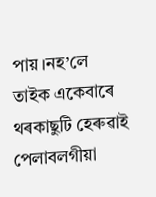পায়।নহ’লে তাইক একেবাৰে থৰকাছুটি হেৰুৱাই পেলাবলগীয়া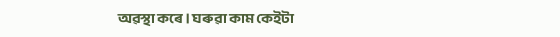অৱস্থা কৰে। ঘৰুৱা কাম কেইটা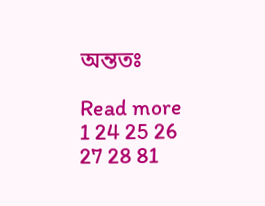অন্ততঃ

Read more
1 24 25 26 27 28 81